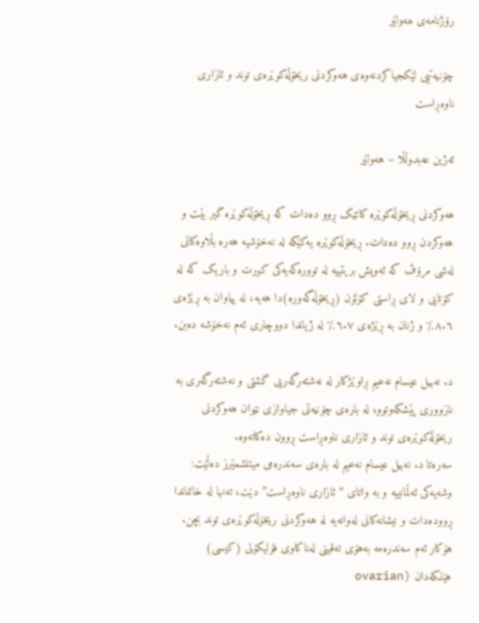رۆژنامەی ھەولێر

چۆنیەتیی لێکجیاکردنەوەی هەوکردنی ریخۆڵەکوێرەی توند و ئازاری ناوەڕاست

ئەژین عەبدوڵڵا – هەولێر

هەوکردنی ڕیخۆڵەکوێرە کاتێک ڕوو دەدات کە ڕیخۆڵەکوێرە گیر بێت و هەوکردن ڕوو دەدات. ڕیخۆڵەکوێرە یەکێکە لە نەخۆشیە هەرە بڵاوەکانی لەشی مرۆڤ کە ئەویش بریتییە لە توورەکەیەکی کورت و باریک کە لە کۆتایی و لای ڕاستی کۆلۆن (ڕیخۆڵەگەورە)دا هەیە، لە پیاوان بە ڕێژەی ٨.٦٪ و ژنان بە ڕێژەی ٦.٧٪ لە ژیاندا دووچاری ئەم نەخۆشە دەبن.

د. نەبیل عیسام نەعیم ڕاوێژكار لە نەشتەرگەریی گشتی و نەشتەرگەری بە نازووری پێشكەوتوو، لە بارەی چۆنیەتی جیاوازی نێوان هەوکردنی ریخۆڵەکوێرەی توند و ئازاری ناوەڕاست ڕوون دەكاتەوە.
سەرەتا د. نەبیل عیسام نەعیم لە بارەی سه‌ندره‌می میتلشمێرز دەڵێت: وشەیەکی ئەڵمانییە و بە واتای “ئازاری ناوەڕاست” دێت، تەنها لە خانماندا ڕوودەدات و نیشانەکانی لەوانەیە لە هەوکردنی ریخۆڵەکوێرەی توند بچن.
هۆکار ئەم سه‌ندره‌مه‌ بەهۆی تەقینی لەناکاوی فۆلیکۆلی (کیسی) هێلکەدان (ovarian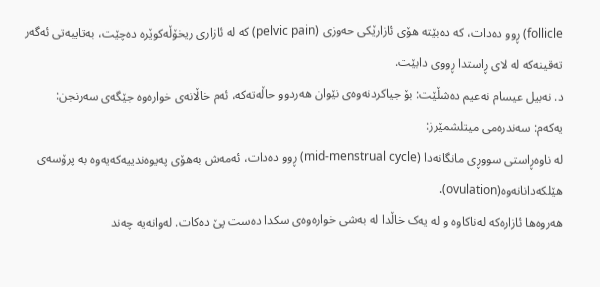follicle) ڕوو دەدات، کە دەبێتە هۆی ئازارێکی حەوزی (pelvic pain) کە لە ئازاری ریخۆڵەکوێرە دەچێت، بەتایبەتی ئەگەر تەقینەکە لە لای ڕاستدا ڕووی دابێت.
د. نەبیل عیسام نەعیم دەشڵێت: بۆ جیاکردنەوەی نێوان هەردوو حاڵەتەکە، ئەم خاڵانەی خوارەوە جێگەی سەرنجن:
یەكەم: سه‌ندره‌می میتلشمێرز:
لە ناوەڕاستی سووڕی مانگانەدا (mid-menstrual cycle) ڕوو دەدات، ئەمەش بەهۆی پەیوەندییەکەیەوە بە پرۆسەی هێلکەدانانەوە(ovulation).
هەروەها ئازارەکە لەناکاوە و لە یەک خاڵدا لە بەشی خوارەوەی سکدا دەست پێ دەکات. لەوانەیە چەند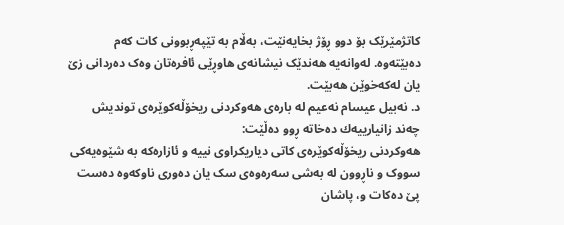کاتژمێرێک بۆ دوو ڕۆژ بخایەنێت، بەڵام بە تێپەڕبوونی کات کەم دەبێتەوە. لەوانەیە هەندێک نیشانەی هاوڕێی ئافرەتان وەک دەردانی زێ یان لەکەخوێن هەبێت.
د. نەبیل عیسام نەعیم لە بارەی هەوکردنی ریخۆڵەکوێرەی توندیش چەند زانیارییەك دەخاتە ڕوو دەڵێت:
هەوکردنی ریخۆڵەکوێرەی کاتی دیاریکراوی نییە و ئازارەکە بە شێوەیەکی سووک و ناڕوون لە بەشی سەرەوەی سک یان دەوری ناوکەوە دەست پێ دەکات و، پاشان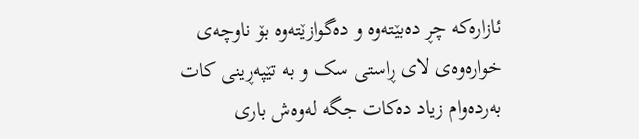ئازارەکە چڕ دەبێتەوە و دەگوازێتەوە بۆ ناوچەی خوارەوەی لای ڕاستی سک و بە تێپەڕینی کات بەردەوام زیاد دەکات جگە لەوەش باری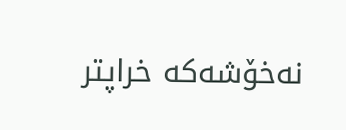نەخۆشەکە خراپتر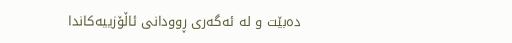دەبێت و لە ئەگەری ڕوودانی ئاڵۆزییەکاندا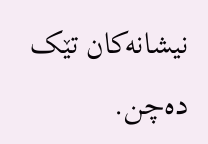نیشانەكان تێک دەچن.